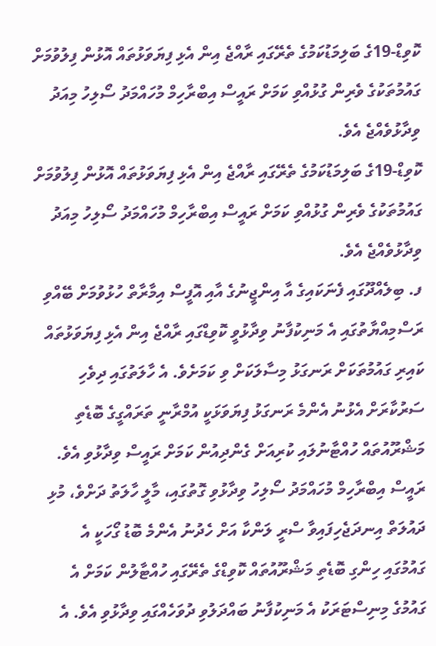ކޮވިޑް-19ގެ ބަލިމަޑުކަމުގެ ތެރޭގައި ރާއްޖެ އިން އެޅި ފިޔަވަޅުތައް އޮޅުން ފިލުވުމަށް ގައުމުތަކުގެ ވެރިން ގުޅުއްވި ކަމަށް ރައީސް އިބްރާހިމް މުހައްމަދު ސޯލިހު މިއަދު ވިދާޅުވެއްޖެ އެވެ.
ކޮވިޑް-19ގެ ބަލިމަޑުކަމުގެ ތެރޭގައި ރާއްޖެ އިން އެޅި ފިޔަވަޅުތައް އޮޅުން ފިލުވުމަށް ގައުމުތަކުގެ ވެރިން ގުޅުއްވި ކަމަށް ރައީސް އިބްރާހިމް މުހައްމަދު ސޯލިހު މިއަދު ވިދާޅުވެއްޖެ އެވެ.
ފ. ބިލެއްދޫގައި ފެނަކައިގެ އާ އިންޖީނުގެ އާއި އޮފީސް އިމާރާތް ހުޅުވުމަށް ބޭއްވި ރަސްމިއްޔާތުގައި އެ މަނިކުފާނު ވިދާޅުވީ ކޮވިޑްގައި ރާއްޖެ އިން އެޅި ފިޔަވަޅުތައް ކައިރި ގައުމުތަކަށް ރަނގަޅު މިސާލަކަށް ވި ކަމަށެވެ. އެ ހާލަތުގައި ދިވެހި ސަރުކާރަށް އެޅުނު އެންމެ ރަނގަޅު ފިޔަވަޅަކީ އުމްރާނީ ތަރައްގީގެ ބޮޑެތި މަޝްރޫއުތައް ހުއްޓާނުލައި ކުރިއަށް ގެންދިއުން ކަމަށް ރައީސް ވިދާޅުވި އެވެ.
ރައީސް އިބްރާހިމް މުހައްމަދު ސޯލިހު ވިދާޅުވި ގޮތުގައި، މާލީ ހާލަތު ދަށްވެ، މުޅި ދައުލަތް އިނދަޖެހިފައިވާ ސްރީ ލަންކާ އަށް ހެދުނު އެންމެ ބޮޑު ގޯހަކީ އެ ގައުމުގައި ހިންގި ބޮޑެތި މަޝްރޫއުތައް ކޮވިޑްގެ ތެރޭގައި ހުއްޓާލުން ކަމަށް އެ ގައުމުގެ މިނިސްޓަރަކު އެ މަނިކުފާނު ބައްދަލުވި ދުވަހެއްގައި ވިދާޅުވި އެވެ. އެ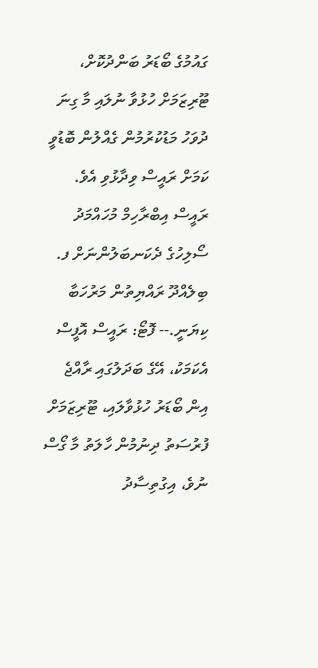ގައުމުގެ ބޯޑަރު ބަންދުކޮށް، ޓޫރިޒަމަށް ހުޅުވާ ނުލައި މާ ގިނަ ދުވަހު މަޑުކުރުމުން ގެއްލުން ބޮޑުވީ ކަމަށް ރައީސް ވިދާޅުވި އެވެ.
ރައީސް އިބްރާހިމް މުހައްމަދު ސޯލިހުގެ ދެކަނބަލުންނަށް ފ. ބިލެއްދޫ ރައްޔިތުން މަރުހަބާ ކިޔަނީ.-- ފޮޓޯ: ރައީސް އޮފީސް
އެކަމަކު، އޭގެ ބަދަލުގައި ރާއްޖެ އިން ބޯޑަރު ހުޅުވާލައި، ޓޫރިޒަމަށް ފުރުސަތު ދިނުމުން ހާލަތު މާ ގޯސް ނުވެ، އިގުތިސާދު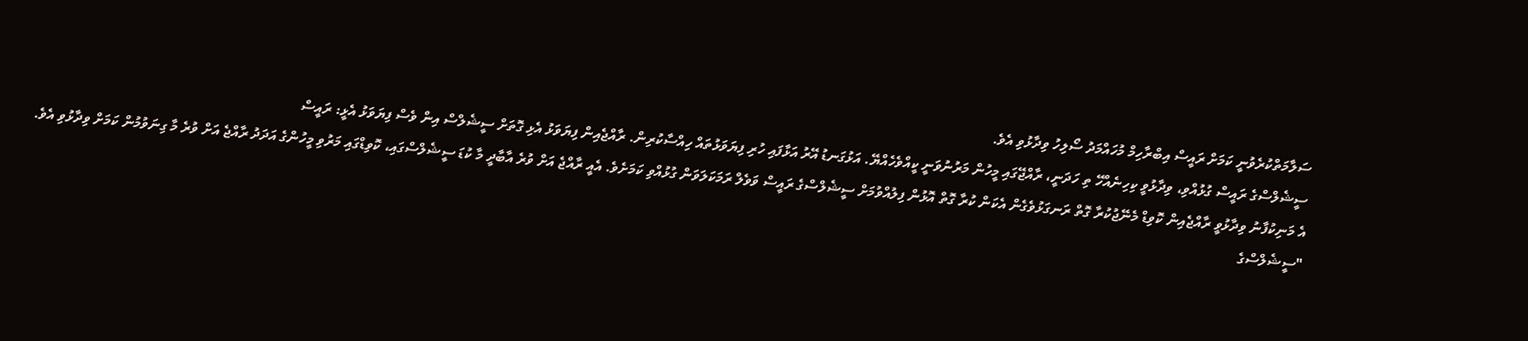ސަލާމަތްކުރެވުނީ ކަމަށް ރައީސް އިބްރާހިމް މުހައްމަދު ސޯލިހު ވިދާޅުވި އެވެ.
ސީޝެލްސްގެ ރައީސް ގުޅުއްވި، ވިދާޅުވީ ކިހިނެއްހޭ ތި ހަދަނީ، ރާއްޖޭގައި މީހުން މަރުނުވަނީ ކީއްވެހެއްޔޭ. އަޅުގަނޑު އޭރު އަޅާފައި ހުރި ފިޔަވަޅުތައް ހިއްސާކުރިން. ރާއްޖެއިން ފިޔަވަޅު އެޅި ގޮތަށް ސީޝެލްސް އިން ވެސް ފިޔަވަޅު އެޅީ: ރައީސް
އެ މަނިކުފާނު ވިދާޅުވީ ރާއްޖެއިން ކޮވިޑް މެނޭޖުކުރާ ގޮތް ރަނގަޅުވެގެން އެކަން ކުރާ ގޮތް އޮޅުން ފިލުއްވުމަށް ސީޝެލްސްގެ ރައީސް ވަވެލް ރަމަކަލަވަން ގުޅުއްވި ކަމަށެވެ. އެއީ ރާއްޖެ އަށް ވުރެ އާބާދީ މާ ކުޑަ ސީޝެލްސްގައި، ކޮވިޑްގައި މަރުވި މީހުންގެ އަދަދު ރާއްޖެ އަށް ވުރެ މާ ގިނަވުމުން ކަމަށް ވިދާޅުވި އެވެ.
"ސީޝެލްސްގެ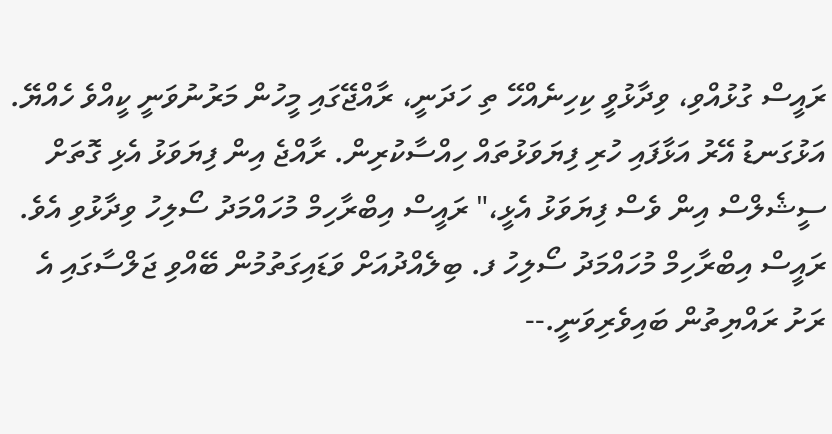ރައީސް ގުޅުއްވި، ވިދާޅުވީ ކިހިނެއްހޭ ތި ހަދަނީ، ރާއްޖޭގައި މީހުން މަރުނުވަނީ ކީއްވެ ހެއްޔޭ. އަޅުގަނޑު އޭރު އަޅާފައި ހުރި ފިޔަވަޅުތައް ހިއްސާކުރިން. ރާއްޖެ އިން ފިޔަވަޅު އެޅި ގޮތަށް ސީޝެލްސް އިން ވެސް ފިޔަވަޅު އެޅީ،" ރައީސް އިބްރާހިމް މުހައްމަދު ސޯލިހު ވިދާޅުވި އެވެ.
ރައީސް އިބްރާހިމް މުހައްމަދު ސޯލިހު ފ. ބިލެއްދުއަށް ވަޑައިގަތުމުން ބޭއްވި ޖަލްސާގައި އެ ރަށު ރައްޔިތުން ބައިވެރިވަނީ.--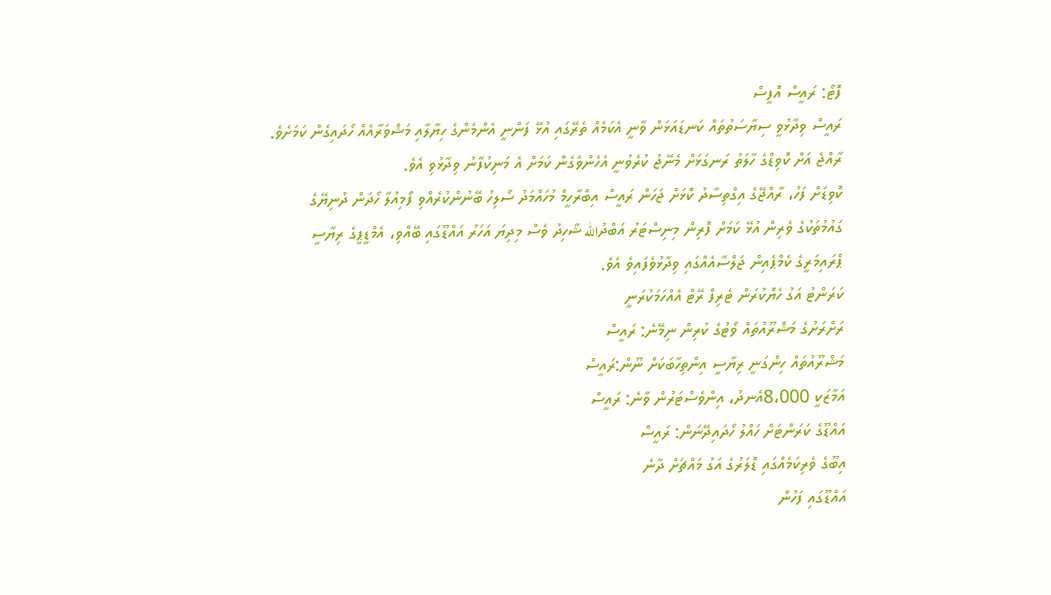ފޮޓޯ: ރައީސް އޮފީސް
ރައީސް ވިދާޅުވީ ސިޔާސަތުތައް ކަނޑައަޅަން ވާނީ އެކަމެއް ތެރޭގައި އުޅޭ ފަންނީ އެންމެންގެ ހިޔާލާއި މަޝްވަރާއެއް ހޯދައިގެން ކަމަށެވެ. ރާއްޖެ އަށް ކޮވިޑްގެ ހާލަތު ރަނގަޅަށް މެނޭޖު ކުރެވުނީ އެހެންވެގެން ކަމަށް އެ މަނިކުފާނު ވިދާޅުވި އެވެ.
ކޮވިޑަށް ފަހު، ރާއްޖޭގެ އިގްތިސާދު ކޮޅަށް ޖަހަން ރައީސް އިބްރާހީމް މުހައްމަދު ސޯލިހު ބޭނުންކުރެއްވި ފޯމިއުލާ ހޯދަން ދުނިޔޭގެ ގައުމުތަކުގެ ވެރިން އުޅޭ ކަމަށް ފޮރިން މިނިސްޓަރު އަބްދުالله ޝާހިދު ވެސް މިދިޔަ އަހަރު އައްޑޫގައި ބޭއްވި، އެމްޑީޕީގެ ރިޔާސީ ޕްރައިމަރީގެ ކެމްޕެއިން ޖަލްސާއެއްގައި ވިދާޅުވެފައިވެ އެވެ.
ކަރަންޓު އަގު ހެޔޮކުރަން ޓެރިފް ރޭޓް އެއްހަމަކުރަނީ
ރަށްރަށުގެ މަޝްރޫއުތައް ވޯޓުގެ ކުރިން ނިމޭނެ: ރައީސް
މަޝްރޫއުތައް ހިންގަނީ ރިޔާސީ އިންތިހާބަކަށް ނޫން:ރައީސް
އަމާޒަކީ 8،000އެނދު، އިންވެސްޓަރުން ވާނެ: ރައީސް
އައްޑޫގެ ކަރަންޓަށް ހައްލު ހޯދައިދޭނަން: ރައީސް
އިބޫގެ ވެރިކަމެއްގައި ޑޮލަރުގެ އަގު މައްޗަށް ދާނެ
އައްޑޫގައި ފަހުން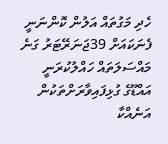ހެދި މަގުތައް އަލުން ކޮންނަނީ
ފެނަކައަށް 39ޖަނަރޭޓަރު ގަނެ މައްސަލަތައް ހައްލުކުރަނީ
އައްޑޫގެ ގުޅިފައިވާރަށްތަކުން އަނެއްކާ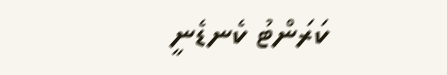ކަރަންޓު ކެނޑެނީ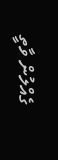ގެއްލުން ވާތީ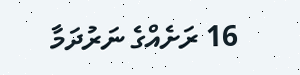16 ރަށެއްގެ ނަރުދަމާ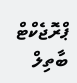ޕްރޮޖެކްޓް ބާތިލް